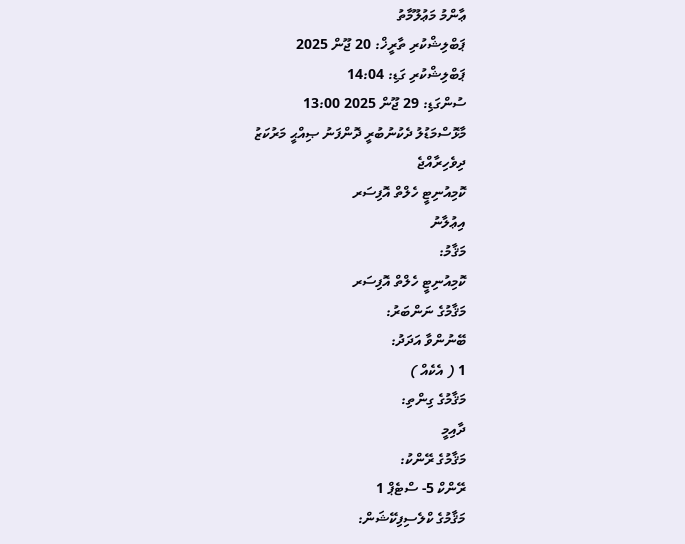ޢާންމު މަޢުލޫމާތު
ޕަބްލިޝްކުރި ތާރީޚް: 20 ޖޫން 2025
ޕަބްލިޝްކުރި ގަޑި: 14:04
ސުންގަޑި: 29 ޖޫން 2025 13:00
މާޅޮސްމަޑުލު ދެކުނުބުރީ ދޮންފަނު ޞިއްޙީ މަރުކަޒު
ދިވެހިރާއްޖެ
ކޮމިއުނިޓީ ހެލްތް އޮފިސަރ
އިޢުލާނު
މަޤާމު:
ކޮމިއުނިޓީ ހެލްތް އޮފިސަރ
މަޤާމުގެ ނަންބަރު:
ބޭނުންވާ އަދަދު:
1 ( އެކެއް )
މަޤާމުގެ ގިންތި:
ދާއިމީ
މަޤާމުގެ ރޭންކު:
ރޭންކް 5- ސްޓެޕް 1
މަޤާމުގެ ކްލެސިފިކޭޝަން: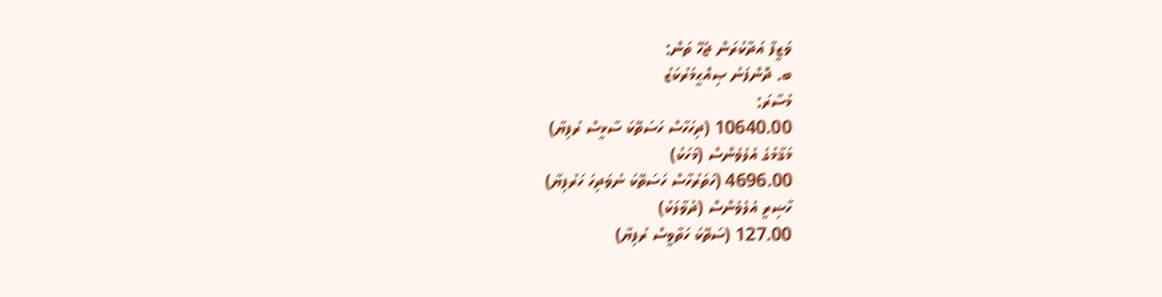ވަޒީފާ އަދާކުރަން ޖެހޭ ތަން:
ބ. ދޮންފަނު ޞިއްޙީމަރުކަޒު
މުސާރަ:
10640.00 (ދިހަހާސް ހަސަތޭކަ ސާޅީސް ރުފިޔާ)
މަޤާމުގެ އެލެވެންސް (މަހަކު)
4696.00 (ހަތަރުހާސް ހަސަތޭކަ ނުވަދިހަ ހަރުފިޔާ)
ހާޟިރީ އެލެވެންސް (ދުވާލަކު)
127.00 (ސަތޭކަ ހަތާވީސް ރުފިޔާ)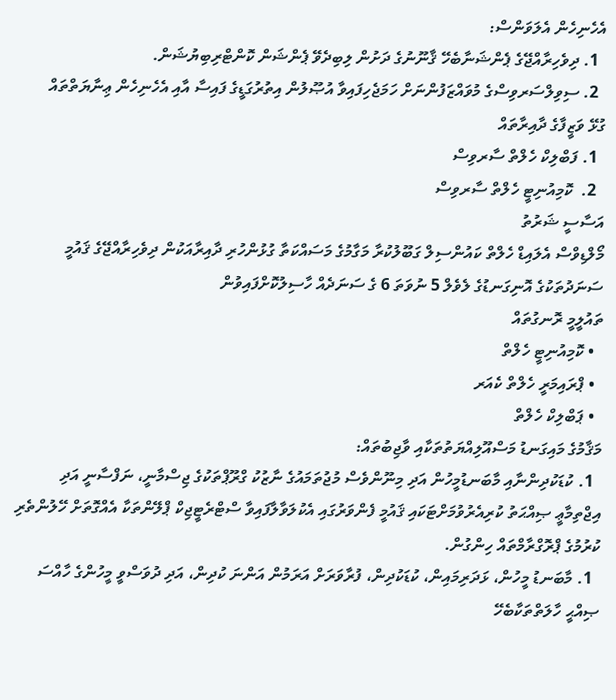އެހެނިހެން އެލަވަންސް:
  1. ދިވެހިރާއްޖޭގެ ޕެންޝަނާބެހޭ ޤާނޫނުގެ ދަށުން ލިބިދެވޭ ޕެންޝަން ކޮންޓްރިބިޔުޝަން.
  2. ސިވިލްސަރވިސްގެ މުވައްޒަފުންނަށް ހަމަޖެހިފައިވާ އުޞޫލުން އިތުރުގަޑީގެ ފައިސާ އާއި އެހެނިހެން ޢިނާޔަތްތައް
ގުޅޭ ވަޒީފާގެ ދާއިރާތައް
  1. ފަބްލިކް ހެލްތް ސާރވިސް
  2.  ކޮމިއުނިޓީ ހެލްތް ސާރވިސް
އަސާސީ ޝަރުތު
މޯލްޑިވްސް އެލައިޑް ހެލްތް ކައުންސިލް ގަބޫލުކުރާ މަގާމުގެ މަސައްކަތާ ގުޅުންހުރި ދާއިރާއަކުން ދިވެހިރާއްޖޭގެ ޤައުމީ ސަނަދުތަކުގެ އޮނިގަނޑުގެ ލެވެލް 5 ނުވަތަ 6 ގެ ސަނަދެއް ހާސިލުކޮށްފައިވުން
ތައުލީމީ ރޮނގުތައް
  • ކޮމިއުނިޓީ ހެލްތް
  • ޕްރައިމަރީ ހެލްތް ކެއަރ
  • ޕަބްލިކް ހެލްތް
މަޤާމުގެ މައިގަނޑު މަސްއޫލިއްޔަތުތަކާއި ވާޖިބުތައް:
  1. ކުޑަކުދިންނާއި މާބަނޑުމީހުން އަދި މިނޫންވެސް މުޖުތަމައުގެ ނާޒުކު ގްރޫޕްތަކުގެ ޖިސްމާނީ، ނަފްސާނީ އަދި އިޖްތިމާޢީ ޞިއްޙަތު ކުރިއެރުވުމަށްޓަކައި ޤައުމީ ފެންވަރުގައި އެކުލަވާލާފައިވާ ސްޓްރެޓީޖިކް ޕްލޭންތަކާ އެއްގޮތަށް ހޭލުންތެރި ކުރުމުގެ ޕްރޮގްރާމްތައް ހިންގުން.
  1. މާބަނޑު މީހުން، ޅަދަރިމައިން، ކުޑަކުދިން، ފުރާވަރަށް އަރަމުން އަންނަ ކުދިން، އަދި ދުވަސްވީ މީހުންގެ ހާއްސަ ޞިއްޙީ ހާލަތްތަކާބެހޭ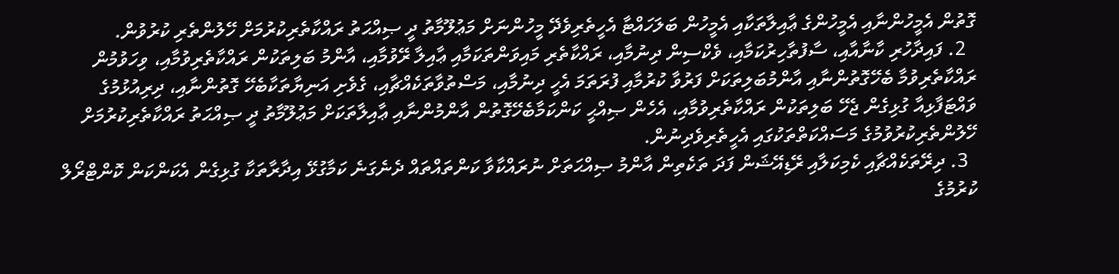ގޮތުން އެމީހުންނާއި އެމީހުންގެ ޢާއިލާތަކާއި އެމީހުން ބަލަހައްޓާ އެހީތެރިވެދޭ މީހުންނަށް މަޢުލޫމާތު ދީ ޞިއްޙަތު ރައްކާތެރިކުރުމަށް ހޭލުންތެރި ކުރުވުން.
  2. ފައިދާހުރި ކާނާއާއި، ސާފުތާހިރުކަމާއި، ވެކްސިން ދިނުމާއި، ރައްކާތެރި މައިވަންތަކަމާއި ޢާއިލާ ރޭވުމާއި، އާންމު ބަލިތަކުން ރައްކާތެރިވުމާއި، ވިހަވުމުން ރައްކާތެރިވުމާ ބެހޭގޮތުންނާއި އާންމުބަލިތަކަށް ފަރުވާ ކުރުމާއި ފުރަތަމަ އެހީ ދިނުމާއި، މަސްތުވާތަކެއްޗާއި، ގެވެށި އަނިޔާތަކާބެހޭ ގޮތުންނާއި، ދިރިއުޅުމުގެ ވައްޓަފާޅިއާ ގުޅިގެން ޖެހޭ ބަލިތަކުން ރައްކާތެރިވުމާއި، އެހެން ޞިއްޙީ ކަންކަމާބެހޭގޮތުން އާންމުންނާއި ޢާއިލާތަކަށް މަޢުލޫމާތު ދީ ޞިއްޙަތު ރައްކާތެރިކުރުމަށް ހޭލުންތެރިކުރުވުމުގެ މަސައްކަތްތަކުގައި އެހީތެރިވެދިނުން.
  3. ދިރޭތަކެއްޗާއި ކެމިކަލާއި ރޭޑިއޭޝަން ފަދަ ތަކެތިން އާންމު ޞިއްޙަތަށް ނުރައްކާވާ ކަންތައްތައް ދެނެގަނެ ކަމާގުޅޭ އިދާރާތަކާ ގުޅިގެން އެކަންކަން ކޮންޓްރޯލް ކުރުމުގެ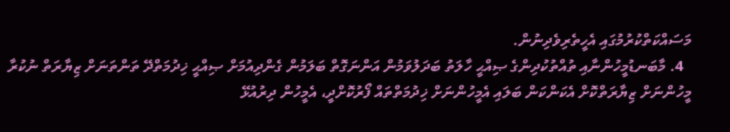މަސައްކަތްކުރުމުގައި އެހީތެރިވެދިނުން.
  4. މާބަނޑުމީހުންނާއި ތުއްތުކުދިންގެ ޞިއްޙީ ހާލަތު ބަދަލުވަމުން އަންނަގޮތް ބަލަމުން ގެންދިއުމަށް ޞިއްޙީ ޚިދުމަތްދޭ ތަންތަނަށް ޒިޔާރަތް ނުކުރާ މީހުންނަށް ޒިޔާރަތްކޮށް އެކަންކަން ބަލައި އެމީހުންނަށް ޚިދުމަތްތައް ފޯރުކޮށްދީ، އެމީހުން ދިރުއުޅޭ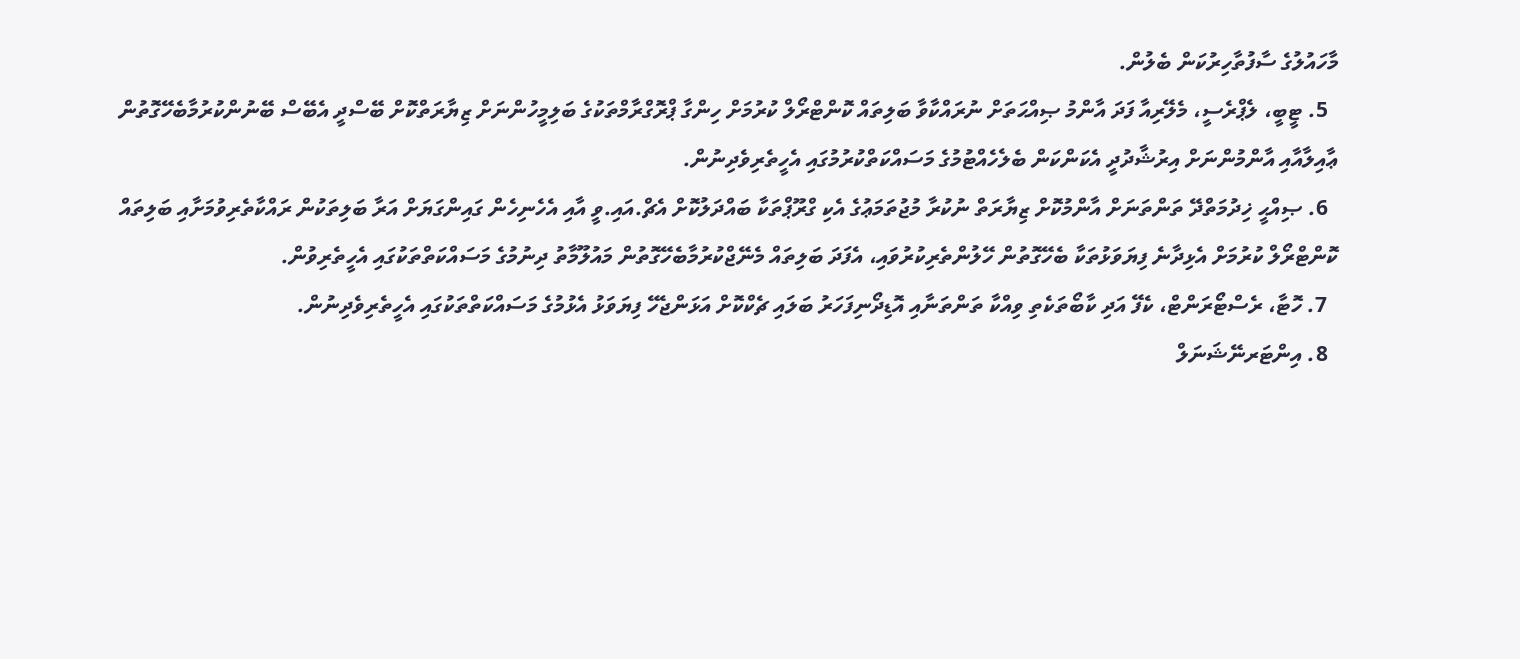މާހައުލުގެ ސާފުތާހިރުކަން ބެލުން.
  5. ޓީބީ، ލެޕްރެސީ، މެލޭރިއާ ފަދަ އާންމު ޞިއްޙަތަށް ނުރައްކާވާ ބަލިތައް ކޮންޓްރޯލް ކުރުމަށް ހިންގާ ޕްރޮގްރާމްތަކުގެ ބަލިމީހުންނަށް ޒިޔާރަތްކޮށް ބޭސްދީ އެބޭސް ބޭނުންކުރުމާބެހޭގޮތުން ޢާއިލާއާއި އާންމުންނަށް އިރުޝާދުދީ އެކަންކަން ބެލެހެއްޓުމުގެ މަސައްކަތްކުރުމުގައި އެހީތެރިވެދިނުން.
  6. ޞިއްޙީ ޚިދުމަތްދޭ ތަންތަނަށް އާންމުކޮށް ޒިޔާރަތް ނުކުރާ މުޖުތަމަޢުގެ އެކި ގްރޫޕްތަކާ ބައްދަލުކޮށް އެޗް.އައި.ވީ އާއި އެހެނިހެން ގައިންގަޔަށް އަރާ ބަލިތަކުން ރައްކާތެރިވުމަށާއި ބަލިތައް ކޮންޓްރޯލް ކުރުމަށް އެޅިދާނެ ފިޔަވަޅުތަކާ ބެހޭގޮތުން ހޭލުންތެރިކުރުވައި، އެފަދަ ބަލިތައް މެނޭޖްކުރުމާބެހޭގޮތުން މައުލޫމާތު ދިނުމުގެ މަސައްކަތްތަކުގައި އެހީތެރިވުން.
  7. ހޮޓާ، ރެސްޓޯރަންޓް، ކެފޭ އަދި ކާބޯތަކެތި ވިއްކާ ތަންތަނާއި އޮޑިދޯނިފަހަރު ބަލައި ޗެކްކޮށް އަޅަންޖެހޭ ފިޔަވަޅު އެޅުމުގެ މަސައްކަތްތަކުގައި އެހީތެރިވެދިނުން.
  8. އިންޓަރނޭޝަނަލް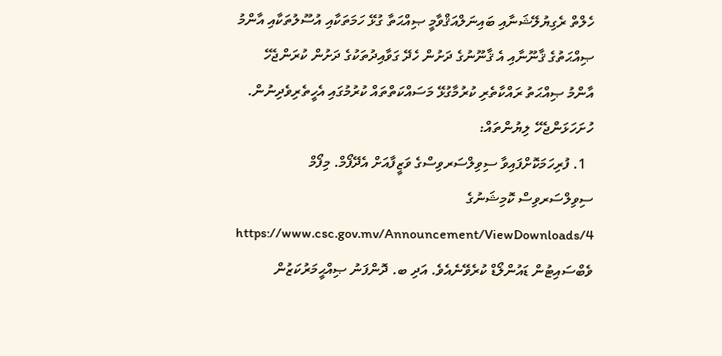ހެލްތް ރެގިޔުލޭޝަނާއި ބައިނަލްއަޤްވާމީ ޞިއްޙަތާ ގުޅޭ ހަމަތަކާއި އުސޫލުތަކާއި އާންމު ޞިއްޙަތުގެ ޤާނޫނާއި އެ ޤާނޫނުގެ ދަށުން ހެދޭ ގަވާއިދުތަކުގެ ދަށުން ކުރަންޖެހޭ އާންމު ޞިއްޙަތު ރައްކާތެރި ކުރުމާގުޅޭ މަސައްކަތްތައް ކުރުމުގައި އެހީތެރިވެދިނުން.
ހުށަހަޅަންޖެހޭ ލިޔުންތައް:
  1. ފުރިހަމަކޮށްފައިވާ ސިވިލްސަރވިސްގެ ވަޒީފާއަށް އެދޭފޯމް. މިފޯމް ސިވިލްސަރވިސް ކޮމިޝަނުގެ https://www.csc.gov.mv/Announcement/ViewDownloads/4 ވެބްސައިޓުން ޑައުންލޯޑް ކުރެވޭނެއެވެ. އަދި ބ. ދޮންފަނު ޞިއްޙީމަރުކަޒުން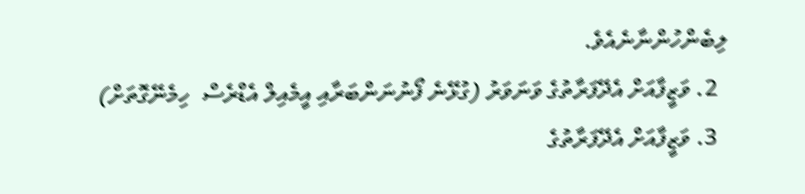ލިބެންހުންނާނެއެވެ.
  2. ވަޒީފާއަށް އެދޭފަރާތުގެ ވަނަވަރު (ގުޅޭނެ ފޯނުނަންބަރާއި އީމެއިލް އެޑްރެސް  ހިމެނޭގޮތަށް)
  3. ވަޒީފާއަށް އެދޭފަރާތުގެ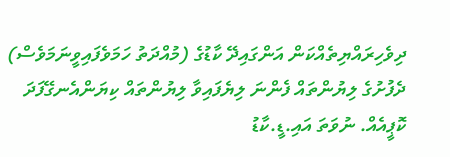ދިވެހިރައްޔިތެއްކަން އަންގައިދޭ ކާޑުގެ (މުއްދަތު ހަމަވެފައިވީނަމަވެސް) ދެފުށުގެ ލިޔުންތައް ފެންނަ ލިޔެފައިވާ ލިޔުންތައް ކިޔަންއެނގޭފަދަ ކޮޕީއެއް. ނުވަތަ އައި.ޑީ.ކާޑު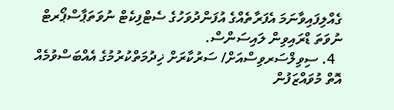ގެއްލިފައިވާނަމަ އެފަރާތެއްގެ އުފަންދުވަހުގެ ސެޓްފިކެޓް ނުވަތަޕާސްޕޯރޓް ނުވަތަ ޑްރައިވިން ލައިސަންސް.
  4. ސިވިލްސަރވިސްއަށް/ ސަރުކާރަށް ޚިދުމަތްކުރުމުގެ އެއްބަސްވުމެއް އޮތް މުވައްޒަފުން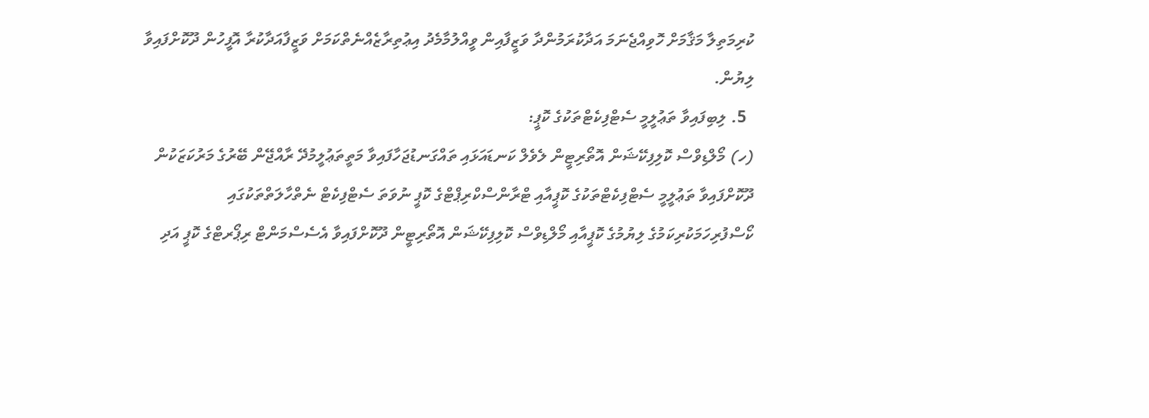ކުރިމަތިލާ މަޤާމަށް ހޮވިއްޖެނަމަ އަދާކުރަމުންދާ ވަޒީފާއިން ވީއްލުމާމެދު އިޢުތިރާޒެއްނެތްކަމަށް ވަޒީފާއަދާކުރާ އޮފީހުން ދޫކޮށްފައިވާ ލިޔުން.
  5. ލިބިފައިވާ ތަޢުލީމީ ސެޓްފިކެޓްތަކުގެ ކޮޕީ:
(ހ) މޯލްޑިވްސް ކޮލިފިކޭޝަން އޮތޯރިޓީން ލެވެލް ކަނޑައަޅައި ތައްގަނޑުޖަހާފައިވާ މަތީތަޢުލީމުދޭ ރާއްޖޭން ބޭރުގެ މަރުކަޒަކުން ދޫކޮށްފައިވާ ތަޢުލީމީ ސެޓްފިކެޓްތަކުގެ ކޮޕީއާއި ޓްރާންސްކްރިޕްޓްގެ ކޮޕީ ނުވަތަ ސެޓްފިކެޓް ނެތްހާލަތްތަކުގައި ކޯސްފުރިހަމަކުރިކަމުގެ ލިޔުމުގެ ކޮޕީއާއި މޯލްޑިވްސް ކޮލިފިކޭޝަން އޮތޯރިޓީން ދޫކޮށްފައިވާ އެސެސްމަންޓް ރިޕޯރޓްގެ ކޮޕީ އަދި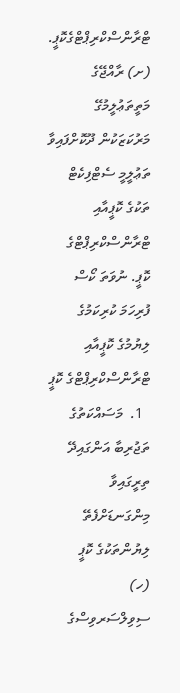ޓްރާންސްކްރިޕްޓްގެކޮޕީ.
(ށ) ރާއްޖޭގެ މަތީތަޢުލީމުގޭ މަރުކަޒަކުން ދޫކޮށްފައިވާ ތަޢުލީމީ ސެޓްފިކެޓް ތަކުގެ ކޮޕީއާއި ޓްރާންސްކްރިޕްޓްގެ ކޮޕީ. ނުވަތަ ކޯސް ފުރިހަމަ ކުރިކަމުގެ ލިޔުމުގެ ކޮޕީއާއި ޓްރާންސްކްރިޕްޓްގެ ކޮޕީ
  1.  މަސައްކަތުގެ ތަޖުރިބާ އަންގައިދޭ ތިރީގައިވާ މިންގަނޑަށްފެތޭ ލިޔުންތަކުގެ ކޮޕީ
(ހ) ސިވިލްސަރވިސްގެ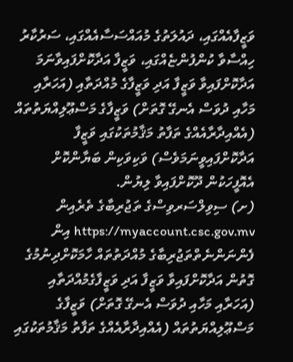ވަޒީފާއެއްގައި، ދައުލަތުގެ މުއައްސަސާއެއްގައި، ސަރުކާރު ހިއްސާވާ ކުންފުންޏެއްގައި، ވަޒީފާ އަދާކޮށްފައިވާނަމަ އަދާކޮށްފައިވާ ވަޒީފާ އަދި ވަޒީފާގެ މުއްދަތާއި (އަހަރާއި މަހާއި ދުވަސް އެނގޭ ގޮތަށް) ވަޒީފާގެ މަސްޢޫލިއްޔަތުތައް (އެއްއިދާރާއެއްގެ ތަފާތު މަޤާމުތަކުގައި ވަޒީފާ އަދާކޮށްފައިވީނަމަވެސް) ވަކިވަކިން ބަޔާންކޮށް އެއޮފީހަކުން ދޫކޮށްފައިވާ ލިޔުން.
(ށ) ސިވިލްސަރވިސްގެ ތަޖުރިބާގެ ތެރެއިން https://myaccount.csc.gov.mv އިން ފެންނަންނެތްތަޖުރިބާގެ މުއްދަތުތައް ހާމަކޮށްދިނުމުގެ ގޮތުން އަދާކޮށްފައިވާ ވަޒީފާ އަދި ވަޒީފާގެމުއްދަތާއި (އަހަރާއި މަހާއި ދުވަސް އެނގޭ ގޮތަށް) ވަޒީފާގެ މަސްޢޫލިއްޔަތުތައް (އެއްއިދާރާއެއްގެ ތަފާތު މަޤާމުތަކުގައި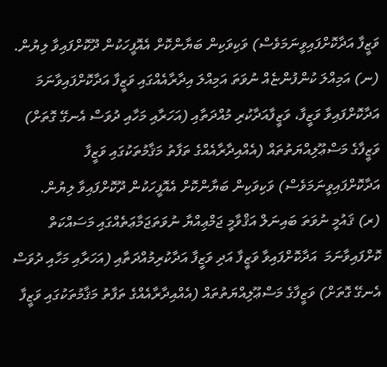ވަޒީފާ އަދާކޮށްފައިވީނަމަވެސް) ވަކިވަކިން ބަޔާންކޮށް އެއޮފީހަކުން ދޫކޮށްފައިވާ ލިޔުން.
(ނ) އަމިއްލަ ކުންފުންޏެއް ނުވަތަ އަމިއްލަ އިދާރާއެއްގައި ވަޒީފާ އަދާކޮށްފައިވާނަމަ އަދާކޮށްފައިވާ ވަޒީފާ، ވަޒީފާއަދާކުރި މުއްދަތާއި (އަހަރާއި މަހާއި ދުވަސް އެނގޭ ގޮތަށް) ވަޒީފާގެ މަސްޢޫލިއްޔަތުތައް (އެއްއިދާރާއެއްގެ ތަފާތު މަޤާމުތަކުގައި ވަޒީފާ އަދާކޮށްފައިވީނަމަވެސް) ވަކިވަކިން ބަޔާންކޮށް އެއޮފީހަކުން ދޫކޮށްފައިވާ ލިޔުން.
(ރ) ޤައުމީ ނުވަތަ ބައިނަލް އަޤްވާމީ ޖަމްޢިއްޔާ ނުވަތަޖަމާޢަތެއްގައި މަސައްކަތް ކޮށްފައިވާނަމަ  އަދާކޮށްފައިވާ ވަޒީފާ އަދި ވަޒީފާ އަދާކުރިމުއްދަތާއި (އަހަރާއި މަހާއި ދުވަސް އެނގޭ ގޮތަށް) ވަޒީފާގެ މަސްޢޫލިއްޔަތުތައް (އެއްއިދާރާއެއްގެ ތަފާތު މަޤާމުތަކުގައި ވަޒީފާ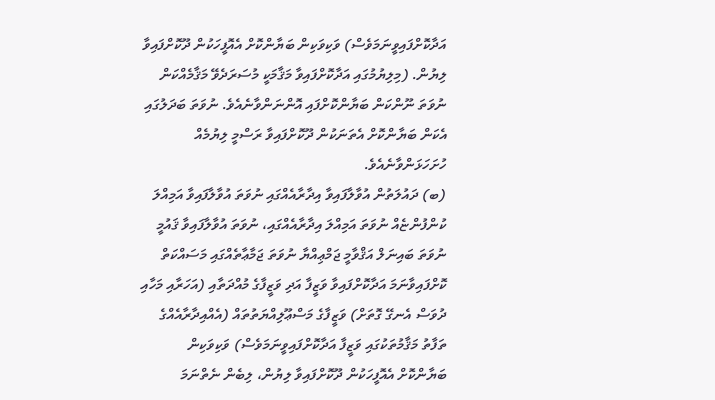އަދާކޮށްފައިވީނަމަވެސް) ވަކިވަކިން ބަޔާންކޮށް އެއޮފީހަކުން ދޫކޮށްފައިވާ ލިޔުން. (މިލިޔުމުގައި އަދާކޮށްފައިވާ މަޤާމަކީ މުސަރަދެވޭ މަޤާމެއްކަން ނުވަތަ ނޫންކަން ބަޔާންކޮށްފައި އޮންނަންވާނެއެވެ. ނުވަތަ ބަދަލުގައި އެކަން ބަޔާންކޮށް އެތަނަކުން ދޫކޮށްފައިވާ ރަސްމީ ލިޔުމެއް ހުށަހަޅަންވާނެއެވެ.
(ބ) ދައުލަތުން އުވާލާފައިވާ އިދާރާއެއްގައި ނުވަތަ އުވާލާފައިވާ އަމިއްލަ ކުންފުންޏެއް ނުވަތަ އަމިއްލަ އިދާރާއެއްގައި، ނުވަތަ އުވާލާފައިވާ ޤައުމީ ނުވަތަ ބައިނަލް އަޤްވާމީ ޖަމްޢިއްޔާ ނުވަތަ ޖަމާޢާތެއްގައި މަސައްކަތް ކޮށްފައިވާނަމަ އަދާކޮށްފައިވާ ވަޒީފާ އަދި ވަޒީފާގެ މުއްދަތާއި (އަހަރާއި މަހާއި ދުވަސް އެނގޭ ގޮތަށް) ވަޒީފާގެ މަސްޢޫލިއްޔަތުތައް (އެއްއިދާރާއެއްގެ ތަފާތު މަޤާމުތަކުގައި ވަޒީފާ އަދާކޮށްފައިވީނަމަވެސް) ވަކިވަކިން ބަޔާންކޮށް އެއޮފީހަކުން ދޫކޮށްފައިވާ ލިޔުން، ލިބެން ނެތްނަމަ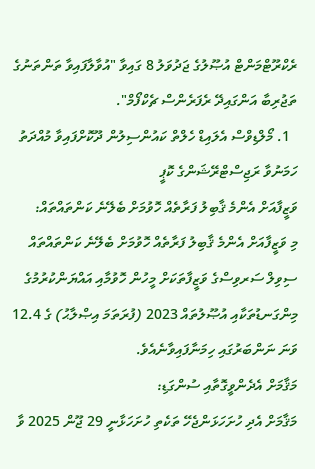ރެކްރޫޓްމަންޓް އުޞޫލުގެ ޖަދުވަލު 8 ގައިވާ "އުވާލާފައިވާ ތަންތަނުގެ ތަޖުރިބާ އަންގައިދޭ ރެފަރެންސް ޗެކްފޯމް".
  1. މޯލްޑިވްސް އެލައިޑް ހެލްތް ކައުންސިލުން ދޫކޮށްފައިވާ މުއްދަތު ހަމަނުވާ ރަޖިސްޓްރޭޝަންގެ ކޮޕީ
ވަޒީފާއަށް އެންމެ ޤާބިލު ފަރާތެއް ހޮވުމަށް ބެލޭނެ ކަންތައްތައް:
މި ވަޒީފާއަށް އެންމެ ޤާބިލު ފަރާތެއް ހޮވުމަށް ބެލޭނެ ކަންތައްތައް ސިވިލް ސަރވިސްގެ ވަޒީފާތަކަށް މީހުން ހޮވުމާއި އައްޔަންކުރުމުގެ މިންގަނޑުތަކާއި އުޞޫލުތައް 2023 (ފުރަތަމަ އިޞްލާޙު) ގެ 12.4 ވަނަ ނަންބަރުގައި ހިމަނާފައިވާނެއެވެ.
މަޤާމަށް އެދެންވީގޮތާއި ސުންގަޑި:
މަޤާމަށް އެދި ހުށަހަޅަންޖެހޭ ތަކެތި ހުށަހަޅާނީ 29 ޖޫން 2025 ވާ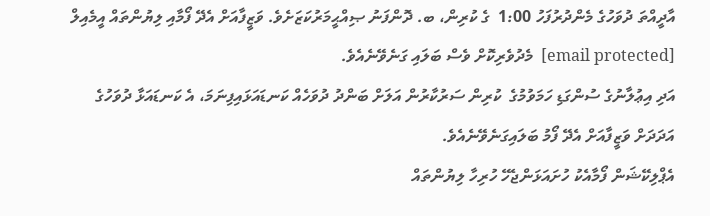އާދީއްތަ ދުވަހުގެ މެންދުރުފަހު 1:00  ގެ ކުރިން، ބ. ދޮންފަނު ޞިއްޙީމަރުކަޒަށެވެ. ވަޒީފާއަށް އެދޭ ފޯމާއި ލިޔުންތައް އީމެއިލް [email protected]  މެދުވެރިކޮށް ވެސް ބަލައި ގަނެވޭނެއެވެ.
އަދި އިޢުލާނުގެ ސުންގަޑި ހަމަވުމުގެ  ކުރިން ސަރުކާރުން އަލަށް ބަންދު ދުވަހެއް ކަނޑައަޅައިފިނަމަ، އެ ކަނޑައަޅާ ދުވަހުގެ އަދަދަށް ވަޒީފާއަށް އެދޭ ފޯމު ބަލައިގަނެވޭނެއެވެ.
އެޕްލިކޭޝަން ފޯމާއެކު ހުށައަޅަންޖެހޭ ހުރިހާ ލިޔުންތައް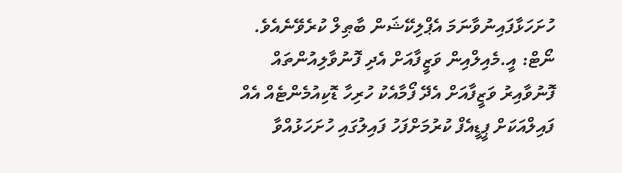ހުށަހަޅާފައިނުވާނަމަ އެޕްލިކޭޝަން ބާޠިލް ކުރެވޭނެއެވެ.
ނޯޓް: އީ.މެއިލްއިން ވަޒީފާއަށް އެދި ފޮނުވާލިއުންތައް ފޮނުވާއިރު ވަޒީފާއަށް އެދޭ ފޯމާއެކު ހުރިހާ ޑޮކިއުމެންޓެއް އެއް ފައިލްއަކަށް ޕީޑީއެފް ކުރުމަށްފަހު ފައިލުގައި ހުށަހަޅުއްވާ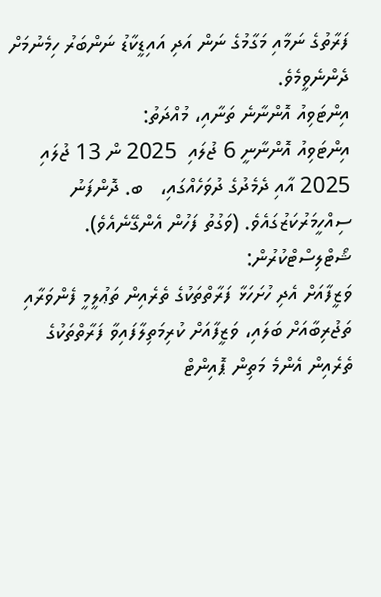ފަރާތުގެ ނަމާއި މަގާމުގެ ނަން އަދި އައިޑީކާޑު ނަންބަރު ހިމެނުމަށް ދެންނެވީމެވެ.
އިންޓަވިއު އޮންނާނެ ތަނާއި، މުއްދަތު:
އިންޓަވިއު އޮންނާނީ 6 ޖުލައި  2025 ން 13 ޖުލައި 2025 އާއި ދެމެދުގެ ދުވަހެއްގައި،   ބ. ދޮންފަނު ސިއްހީމަރުކަޒުގައެވެ. (ވަގުތު ފަހުން އެންގޭނެއެވެ).
ޝޯޓްލިސްޓްކުރުން:
ވަޒީފާއަށް އެދި ހުށަހަޅާ ފަރާތްތަކުގެ ތެރެއިން ތަޢުލީމީ ފެންވަރާއި ތަޖުރިބާއަށް ބަލައި، ވަޒީފާއަށް ކުރިމަތިލާފައިވާ ފަރާތްތަކުގެ ތެރެއިން އެންމެ މަތިން ޕޮއިންޓް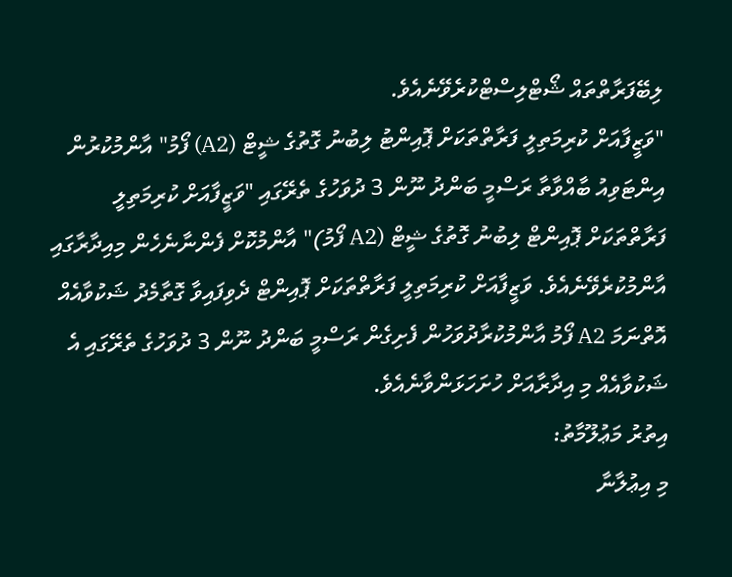ލިބޭފަރާތްތައް ޝޯޓްލިސްޓްކުރެވޭނެއެވެ.
"ވަޒީފާއަށް ކުރިމަތިލީ ފަރާތްތަކަށް ޕޮއިންޓު ލިބުނު ގޮތުގެ ޝީޓް (A2) ފޯމު" އާންމުކުރުން
އިންޓަވިއު ބާއްވާތާ ރަސްމީ ބަންދު ނޫން 3 ދުވަހުގެ ތެރޭގައި "ވަޒީފާއަށް ކުރިމަތިލީ ފަރާތްތަކަށް ޕޮއިންޓް ލިބުނު ގޮތުގެ ޝީޓް (A2 ފޯމު)" އާންމުކޮށް ފެންނާނެހެން މިއިދާރާގައި އާންމުކުރެވޭނެއެވެ. ވަޒީފާއަށް ކުރިމަތިލީ ފަރާތްތަކަށް ޕޮއިންޓް ދެވިފައިވާ ގޮތާމެދު ޝަކުވާއެއް އޮތްނަމަ A2 ފޯމު އާންމުކުރާދުވަހުން ފެށިގެން ރަސްމީ ބަންދު ނޫން 3 ދުވަހުގެ ތެރޭގައި އެ ޝަކުވާއެއް މި އިދާރާއަށް ހުށަހަޅަންވާނެއެވެ.
އިތުރު މަޢުލޫމާތު:
މި އިޢުލާނާ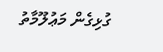ގުޅިގެން މަޢުލޫމާތު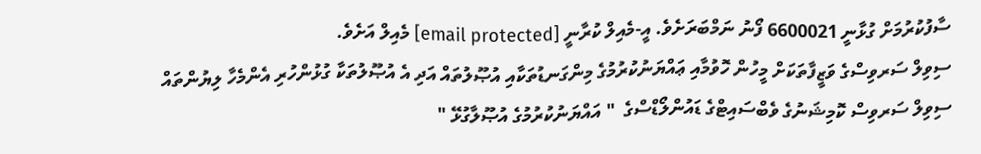ސާފުކުރުމަށް ގުޅާނީ 6600021 ފޯނު ނަމްބަރަށެވެ. އީ-މެއިލް ކުރާނީ [email protected] މެއިލް އަށެވެ.
ސިވިލް ސަރވިސްގެ ވަޒީފާތަކަށް މީހުން ހޮވުމާއި ޢައްޔަނުކުރުމުގެ މިންގަނޑުތަކާއި އުޞޫލުތައް އަދި އެ އުޞޫލުތަކާ ގުޅުންހުރި އެންމެހާ ލިޔުންތައް ސިވިލް ސަރވިސް ކޮމިޝަނުގެ ވެބްސައިޓްގެ ޑައުންލޯޑްސްގެ  " އައްޔަނުކުރުމުގެ އުޞޫލާގުޅޭ "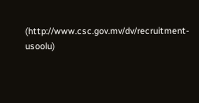(http://www.csc.gov.mv/dv/recruitment-usoolu)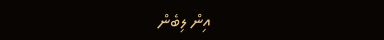އިން ލިބެން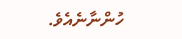ހުންނާނެއެވެ.